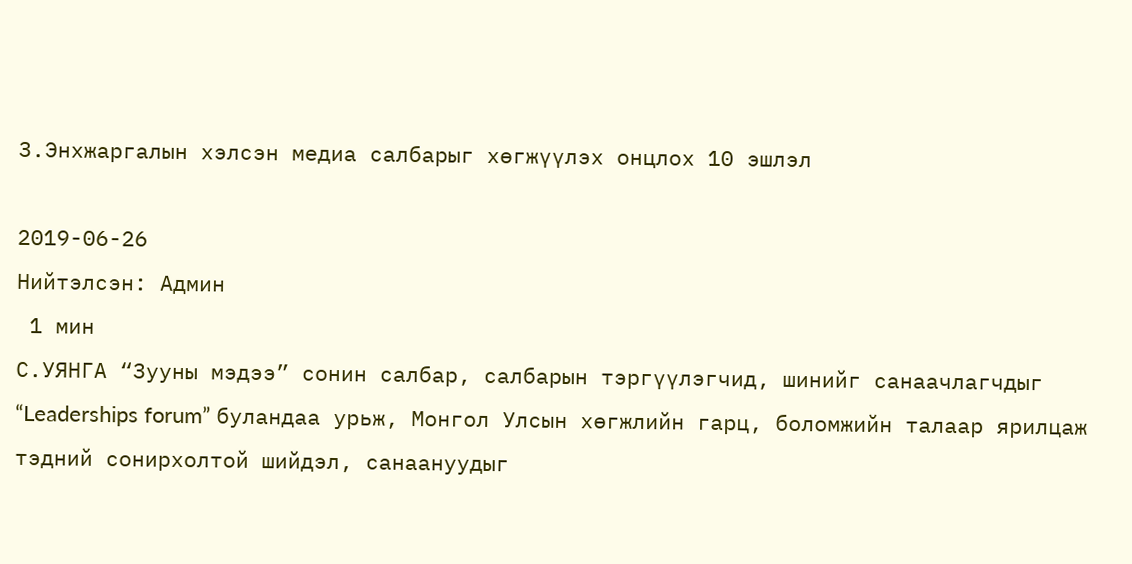З.Энхжаргалын хэлсэн медиа салбарыг хөгжүүлэх онцлох 10 эшлэл

2019-06-26
Нийтэлсэн: Админ
 1 мин
С.УЯНГА “Зууны мэдээ” сонин салбар, салбарын тэргүүлэгчид, шинийг санаачлагчдыг “Leaderships forum” буландаа урьж, Монгол Улсын хөгжлийн гарц, боломжийн талаар ярилцаж тэдний сонирхолтой шийдэл, санаануудыг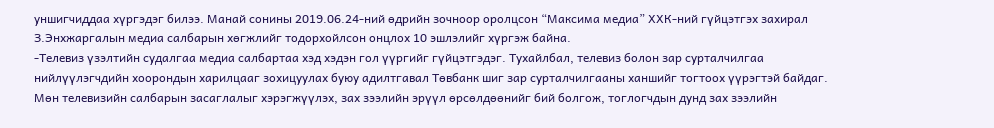уншигчиддаа хүргэдэг билээ. Манай сонины 2019.06.24-ний өдрийн зочноор оролцсон “Максима медиа” ХХК-ний гүйцэтгэх захирал З.Энхжаргалын медиа салбарын хөгжлийг тодорхойлсон онцлох 10 эшлэлийг хүргэж байна.
-Телевиз үзэлтийн судалгаа медиа салбартаа хэд хэдэн гол үүргийг гүйцэтгэдэг. Тухайлбал, телевиз болон зар сурталчилгаа нийлүүлэгчдийн хоорондын харилцааг зохицуулах буюу адилтгавал Төвбанк шиг зар сурталчилгааны ханшийг тогтоох үүрэгтэй байдаг. Мөн телевизийн салбарын засаглалыг хэрэгжүүлэх, зах зээлийн эрүүл өрсөлдөөнийг бий болгож, тоглогчдын дунд зах зээлийн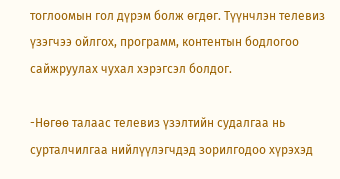тоглоомын гол дүрэм болж өгдөг. Түүнчлэн телевиз үзэгчээ ойлгох, программ, контентын бодлогоо сайжруулах чухал хэрэгсэл болдог.

-Нөгөө талаас телевиз үзэлтийн судалгаа нь сурталчилгаа нийлүүлэгчдэд зорилгодоо хүрэхэд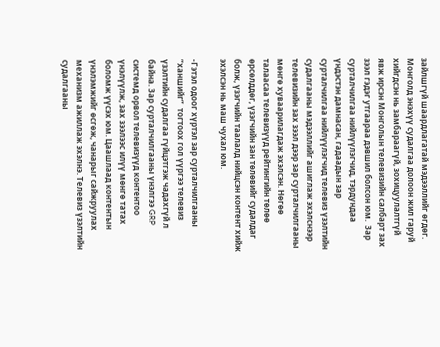зайлшгүй шаардлагатай мэдээллийг өгдөг. Монголд энэхүү судалгаа долоон жил гаруй хийгдсэн нь замбараагүй, зохицуулалтгүй явж ирсэн Монголын телевизийн салбарт зах зээл гэдэг утгаараа дэвшил болсон юм.  Зар сурталчилгаа нийлүүлэгчид, тэрдундаа үндэстэн дамнасан, гадаадын зар сурталчилгаа нийлүүлэгчид телевиз үзэлтийн судалгааны мэдээллийг ашиглаж эхэлснээр телевизийн зах зээл дээр зар сурталчилгааны мөнгө хуваарилагдаж эхэлсэн. Нөгөө талаасаа телевизүүд рейтингийн төлөө өрсөлддөг, үзэгчийн зан төлөвийг судалдаг болж, үзэгчийн таалалд нийцсэн контент хийж эхэлсэн нь маш чухал юм.

-Гэтэл одоог хүртэл зар сурталчилгааны “ханшийг”  тогтоох гол үүргээ телевиз үзэлтийн судалгаа гүйцэтгэж чадахгүй л байна. Зар сурталчилгааны үнэлгээ GRP системд орвол телевизүүд контентоо  үнэлүүлж, зах зээлээс илүү мөнгө татах  боломж үүсэх юм. Цаашлаад контентын үнэлэмжийг өсгөж, чанарыг сайжруулах механизм ажиллаж эхэлнэ. Телевиз үзэлтийн судалгааны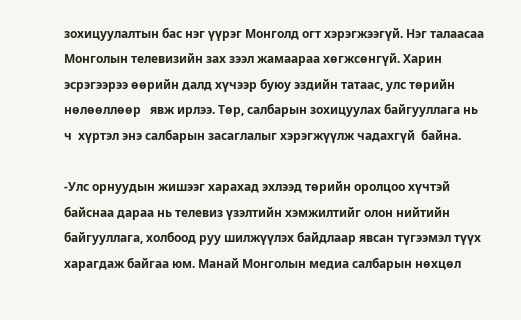зохицуулалтын бас нэг үүрэг Монголд огт хэрэгжээгүй. Нэг талаасаа Монголын телевизийн зах зээл жамаараа хөгжсөнгүй. Харин эсрэгээрээ өөрийн далд хүчээр буюу эздийн татаас, улс төрийн нөлөөллөөр   явж ирлээ. Төр, салбарын зохицуулах байгууллага нь ч  хүртэл энэ салбарын засаглалыг хэрэгжүүлж чадахгүй  байна.

-Улс орнуудын жишээг харахад эхлээд төрийн оролцоо хүчтэй байснаа дараа нь телевиз үзэлтийн хэмжилтийг олон нийтийн байгууллага, холбоод руу шилжүүлэх байдлаар явсан түгээмэл түүх харагдаж байгаа юм. Манай Монголын медиа салбарын нөхцөл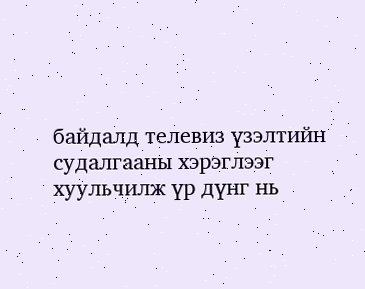байдалд телевиз үзэлтийн судалгааны хэрэглээг хуульчилж үр дүнг нь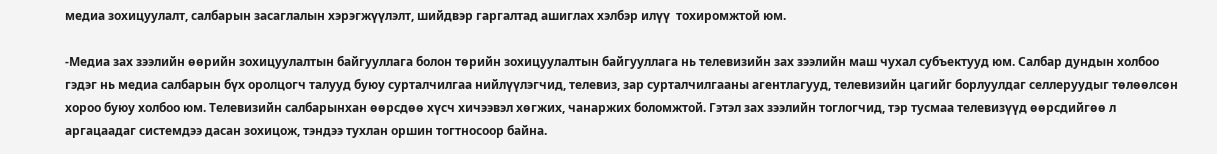медиа зохицуулалт, салбарын засаглалын хэрэгжүүлэлт, шийдвэр гаргалтад ашиглах хэлбэр илүү  тохиромжтой юм.

-Медиа зах зээлийн өөрийн зохицуулалтын байгууллага болон төрийн зохицуулалтын байгууллага нь телевизийн зах зээлийн маш чухал субъектууд юм. Салбар дундын холбоо гэдэг нь медиа салбарын бүх оролцогч талууд буюу сурталчилгаа нийлүүлэгчид, телевиз, зар сурталчилгааны агентлагууд, телевизийн цагийг борлуулдаг селлеруудыг төлөөлсөн хороо буюу холбоо юм. Телевизийн салбарынхан өөрсдөө хүсч хичээвэл хөгжих, чанаржих боломжтой. Гэтэл зах зээлийн тоглогчид, тэр тусмаа телевизүүд өөрсдийгөө л аргацаадаг системдээ дасан зохицож, тэндээ тухлан оршин тогтносоор байна.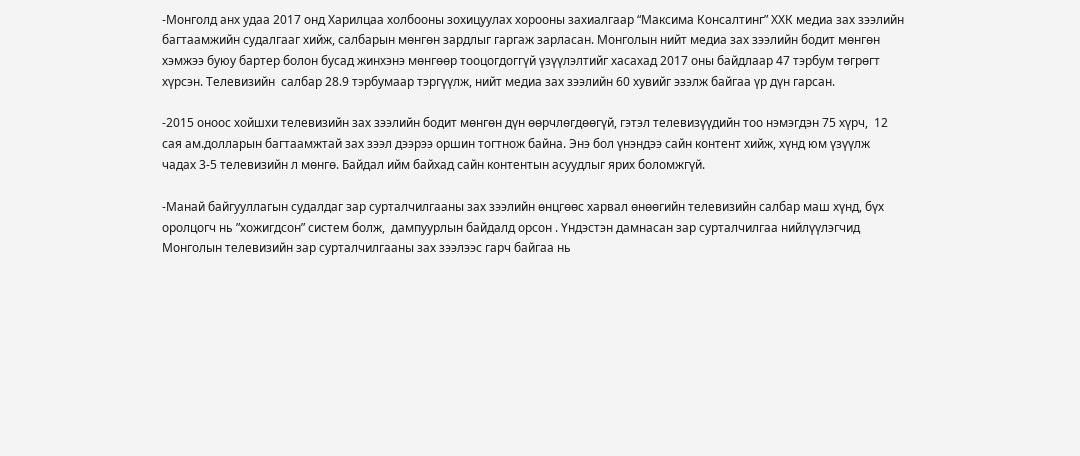-Монголд анх удаа 2017 онд Харилцаа холбооны зохицуулах хорооны захиалгаар “Максима Консалтинг” ХХК медиа зах зээлийн багтаамжийн судалгааг хийж, салбарын мөнгөн зардлыг гаргаж зарласан. Монголын нийт медиа зах зээлийн бодит мөнгөн хэмжээ буюу бартер болон бусад жинхэнэ мөнгөөр тооцогдоггүй үзүүлэлтийг хасахад 2017 оны байдлаар 47 тэрбум төгрөгт хүрсэн. Телевизийн  салбар 28.9 тэрбумаар тэргүүлж, нийт медиа зах зээлийн 60 хувийг эзэлж байгаа үр дүн гарсан.

-2015 оноос хойшхи телевизийн зах зээлийн бодит мөнгөн дүн өөрчлөгдөөгүй, гэтэл телевизүүдийн тоо нэмэгдэн 75 хүрч,  12 сая ам.долларын багтаамжтай зах зээл дээрээ оршин тогтнож байна. Энэ бол үнэндээ сайн контент хийж, хүнд юм үзүүлж чадах 3-5 телевизийн л мөнгө. Байдал ийм байхад сайн контентын асуудлыг ярих боломжгүй.

-Манай байгууллагын судалдаг зар сурталчилгааны зах зээлийн өнцгөөс харвал өнөөгийн телевизийн салбар маш хүнд, бүх оролцогч нь ”хожигдсон” систем болж,  дампуурлын байдалд орсон . Үндэстэн дамнасан зар сурталчилгаа нийлүүлэгчид Монголын телевизийн зар сурталчилгааны зах зээлээс гарч байгаа нь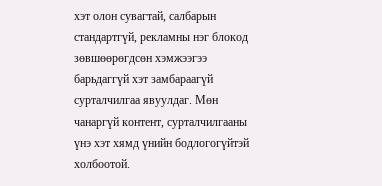хэт олон сувагтай, салбарын стандартгүй, рекламны нэг блокод зөвшөөрөгдсөн хэмжээгээ барьдаггүй хэт замбараагүй сурталчилгаа явуулдаг. Мөн чанаргүй контент, сурталчилгааны үнэ хэт хямд үнийн бодлогогүйтэй холбоотой.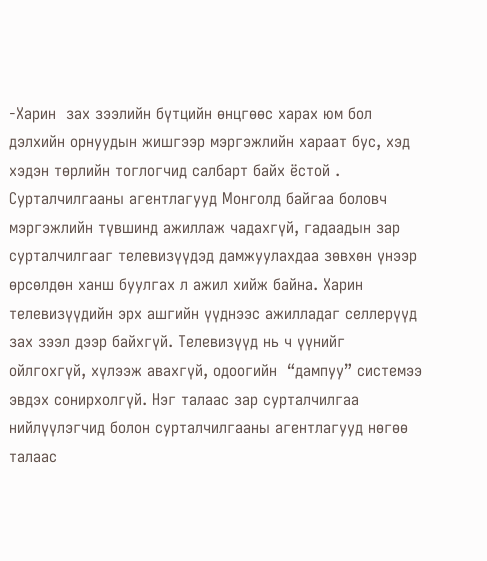-Харин  зах зээлийн бүтцийн өнцгөөс харах юм бол дэлхийн орнуудын жишгээр мэргэжлийн хараат бус, хэд хэдэн төрлийн тоглогчид салбарт байх ёстой . Сурталчилгааны агентлагууд Монголд байгаа боловч мэргэжлийн түвшинд ажиллаж чадахгүй, гадаадын зар сурталчилгааг телевизүүдэд дамжуулахдаа зөвхөн үнээр өрсөлдөн ханш буулгах л ажил хийж байна. Харин телевизүүдийн эрх ашгийн үүднээс ажилладаг селлерүүд зах зээл дээр байхгүй. Телевизүүд нь ч үүнийг ойлгохгүй, хүлээж авахгүй, одоогийн  “дампуу” системээ эвдэх сонирхолгүй. Нэг талаас зар сурталчилгаа нийлүүлэгчид болон сурталчилгааны агентлагууд нөгөө талаас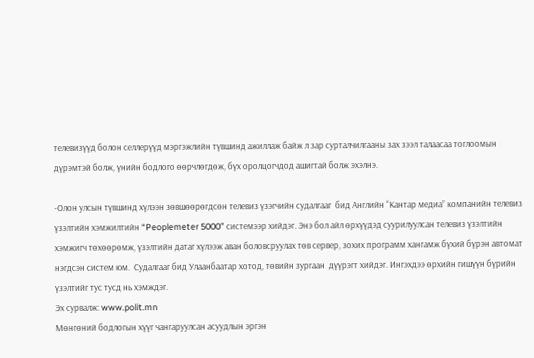телевизүүд болон селлерүүд мэргэжлийн түвшинд ажиллаж байж л зар сурталчилгааны зах зээл талаасаа тоглоомын дүрэмтэй болж, үнийн бодлого өөрчлөгдөж, бүх оролцогчдод ашигтай болж эхэлнэ.

-Олон улсын түвшинд хүлээн зөвшөөрөгдсөн телевиз үзэгчийн судалгааг  бид Английн “Кантар медиа” компанийн телевиз үзэлтийн хэмжилтийн “Peoplemeter 5000” системээр хийдэг. Энэ бол айл өрхүүдэд суурилуулсан телевиз үзэлтийн хэмжигч төхөөрөмж, үзэлтийн датаг хүлээж аван боловсруулах төв сервер, зохих программ хангамж бүхий бүрэн автомат нэгдсэн систем юм.  Судалгааг бид Улаанбаатар хотод, төвийн зургаан  дүүрэгт хийдэг. Ингэхдээ өрхийн гишүүн бүрийн үзэлтийг тус тусд нь хэмждэг.
Эх сурвалж: www.polit.mn
Мөнгөний бодлогын хүүг чангаруулсан асуудлын эргэн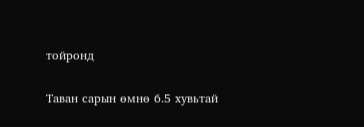тойронд

Таван сарын өмнө 6.5 хувьтай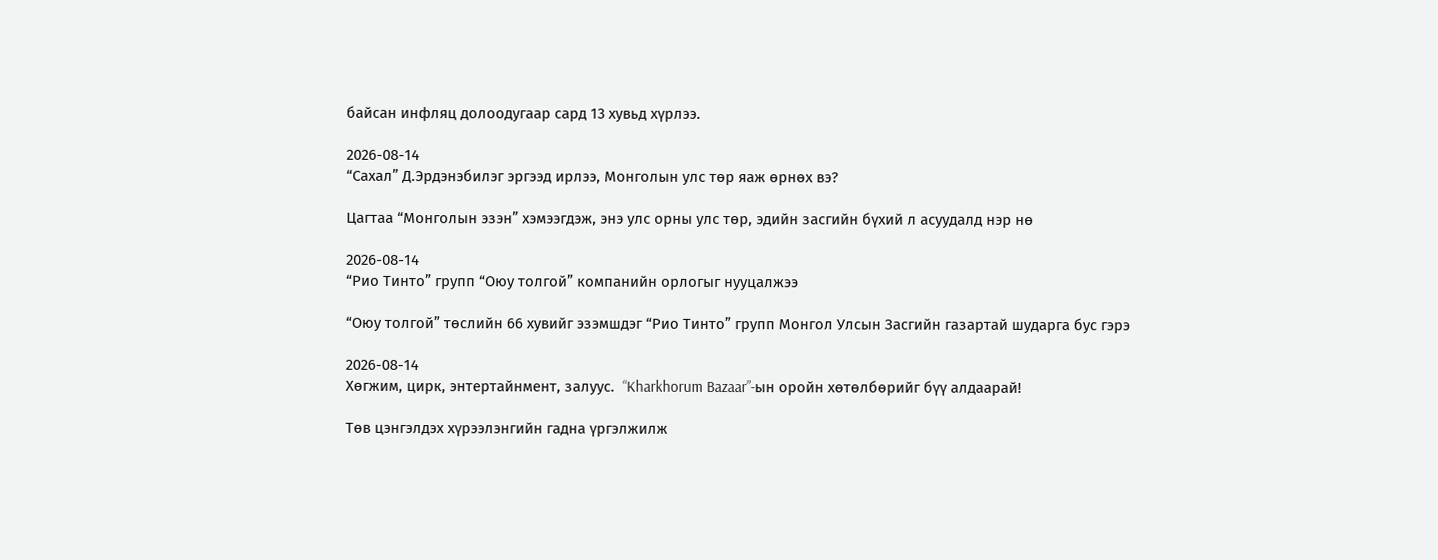байсан инфляц долоодугаар сард 13 хувьд хүрлээ.

2026-08-14
“Сахал” Д.Эрдэнэбилэг эргээд ирлээ, Монголын улс төр яаж өрнөх вэ?

Цагтаа “Монголын эзэн” хэмээгдэж, энэ улс орны улс төр, эдийн засгийн бүхий л асуудалд нэр нө

2026-08-14
“Рио Тинто” групп “Оюу толгой” компанийн орлогыг нууцалжээ

“Оюу толгой” төслийн 66 хувийг эзэмшдэг “Рио Тинто” групп Монгол Улсын Засгийн газартай шударга бус гэрэ

2026-08-14
Хөгжим, цирк, энтертайнмент, залуус.  “Kharkhorum Bazaar”-ын оройн хөтөлбөрийг бүү алдаарай!

Төв цэнгэлдэх хүрээлэнгийн гадна үргэлжилж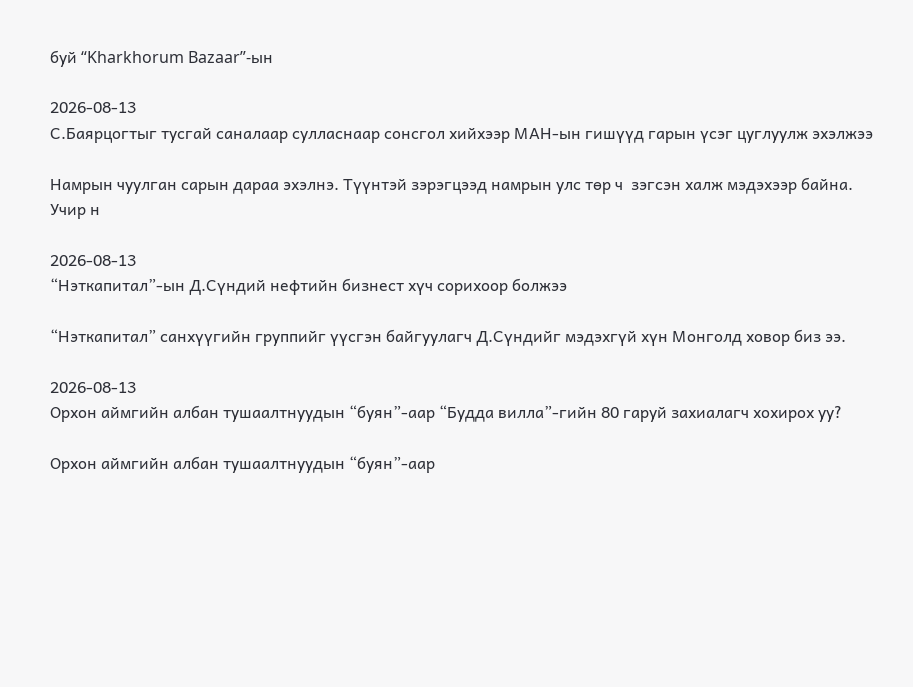буй “Kharkhorum Bazaar”-ын

2026-08-13
С.Баярцогтыг тусгай саналаар сулласнаар сонсгол хийхээр МАН-ын гишүүд гарын үсэг цуглуулж эхэлжээ

Намрын чуулган сарын дараа эхэлнэ. Түүнтэй зэрэгцээд намрын улс төр ч  зэгсэн халж мэдэхээр байна. Учир н

2026-08-13
“Нэткапитал”-ын Д.Сүндий нефтийн бизнест хүч сорихоор болжээ

“Нэткапитал” санхүүгийн группийг үүсгэн байгуулагч Д.Сүндийг мэдэхгүй хүн Монголд ховор биз ээ.

2026-08-13
Орхон аймгийн албан тушаалтнуудын “буян”-аар “Будда вилла”-гийн 80 гаруй захиалагч хохирох уу?

Орхон аймгийн албан тушаалтнуудын “буян”-аар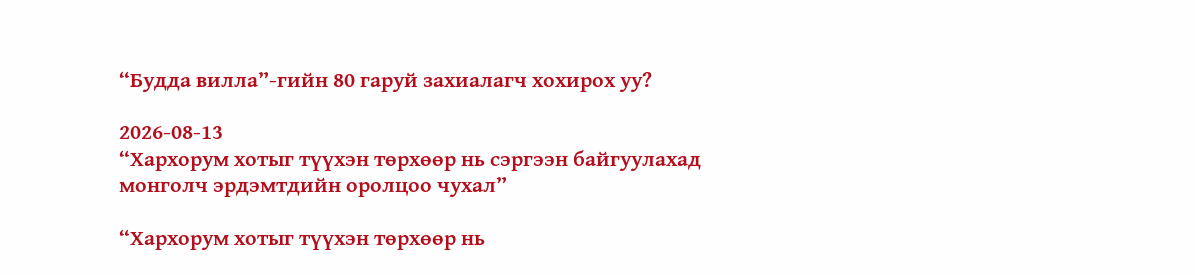“Будда вилла”-гийн 80 гаруй захиалагч хохирох уу?

2026-08-13
“Хархорум хотыг түүхэн төрхөөр нь сэргээн байгуулахад монголч эрдэмтдийн оролцоо чухал”

“Хархорум хотыг түүхэн төрхөөр нь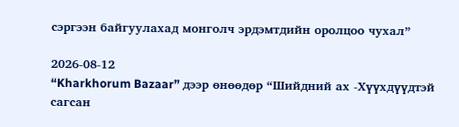сэргээн байгуулахад монголч эрдэмтдийн оролцоо чухал”

2026-08-12
“Kharkhorum Bazaar” дээр өнөөдөр “Шийдний ах -Хүүхдүүдтэй сагсан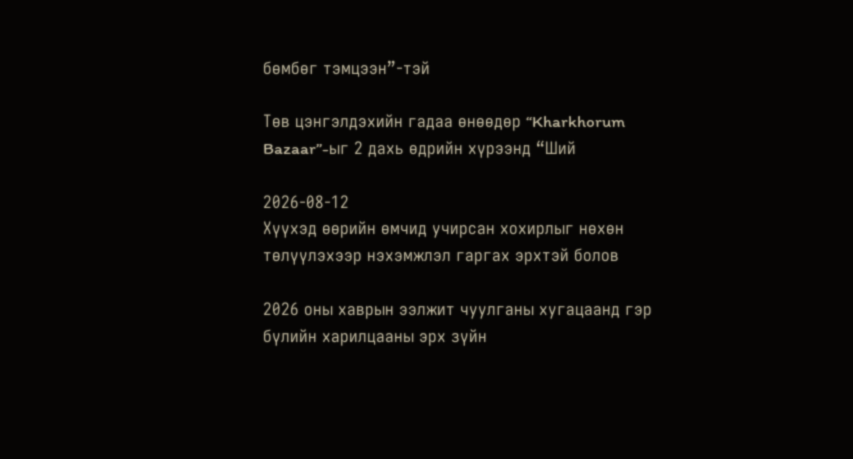бөмбөг тэмцээн”-тэй

Төв цэнгэлдэхийн гадаа өнөөдөр “Kharkhorum Bazaar”-ыг 2 дахь өдрийн хүрээнд “Ший

2026-08-12
Хүүхэд өөрийн өмчид учирсан хохирлыг нөхөн төлүүлэхээр нэхэмжлэл гаргах эрхтэй болов

2026 оны хаврын ээлжит чуулганы хугацаанд гэр бүлийн харилцааны эрх зүйн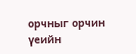орчныг орчин үеийн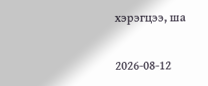хэрэгцээ, ша

2026-08-12